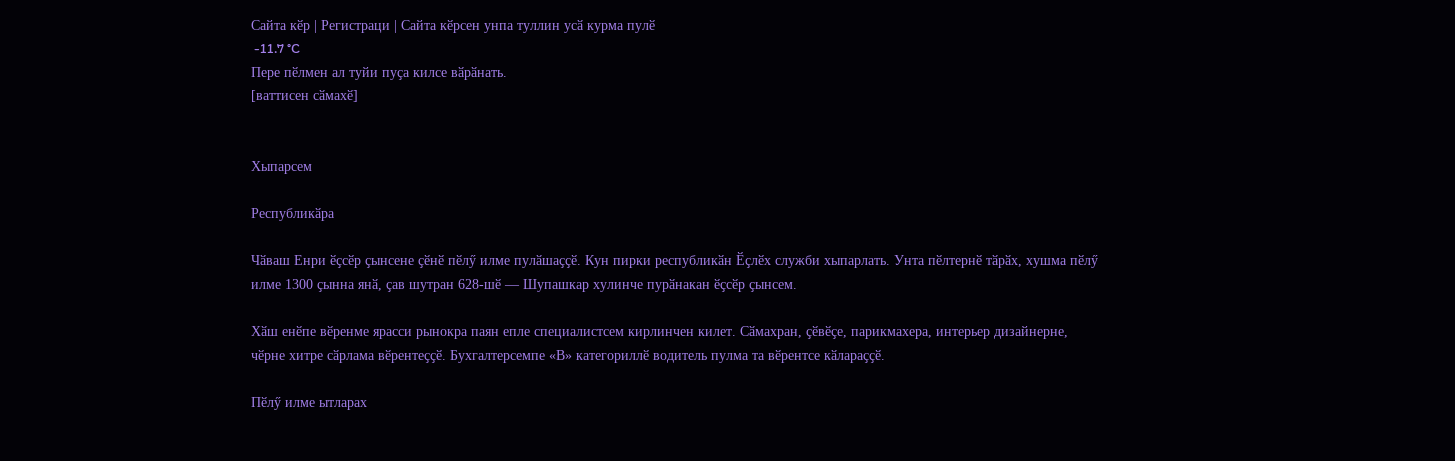Сайта кӗр | Регистраци | Сайта кӗрсен унпа туллин усӑ курма пулӗ
 -11.7 °C
Пере пӗлмен ал туйи пуҫа килсе вӑрӑнать.
[ваттисен сӑмахӗ]


Хыпарсем

Республикӑра

Чӑваш Енри ӗҫсӗр ҫынсене ҫӗнӗ пӗлӳ илме пулӑшаҫҫӗ. Кун пирки республикӑн Ӗҫлӗх служби хыпарлать. Унта пӗлтернӗ тӑрӑх, хушма пӗлӳ илме 1300 ҫынна янӑ, ҫав шутран 628-шӗ — Шупашкар хулинче пурӑнакан ӗҫсӗр ҫынсем.

Хӑш енӗпе вӗренме ярасси рынокра паян епле специалистсем кирлинчен килет. Сӑмахран, ҫӗвӗҫе, парикмахера, интерьер дизайнерне, чӗрне хитре сӑрлама вӗрентеҫҫӗ. Бухгалтерсемпе «В» категориллӗ водитель пулма та вӗрентсе кӑлараҫҫӗ.

Пӗлӳ илме ытларах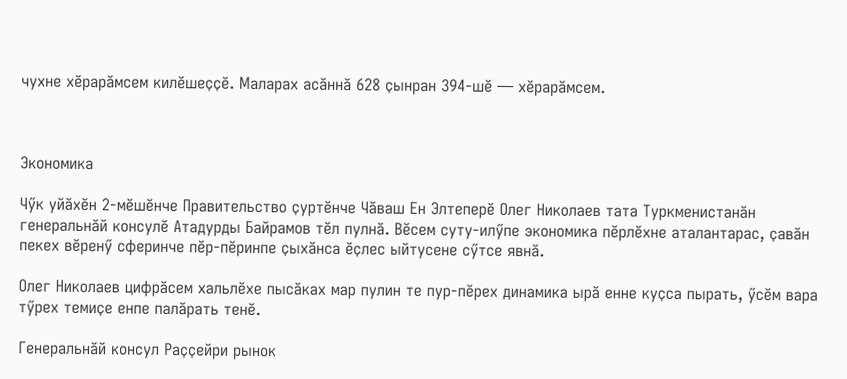чухне хӗрарӑмсем килӗшеҫҫӗ. Маларах асӑннӑ 628 ҫынран 394-шӗ — хӗрарӑмсем.



Экономика

Чӳк уйӑхӗн 2-мӗшӗнче Правительство ҫуртӗнче Чӑваш Ен Элтеперӗ Олег Николаев тата Туркменистанӑн генеральнӑй консулӗ Атадурды Байрамов тӗл пулнӑ. Вӗсем суту-илӳпе экономика пӗрлӗхне аталантарас, ҫавӑн пекех вӗренӳ сферинче пӗр-пӗринпе ҫыхӑнса ӗҫлес ыйтусене сӳтсе явнӑ.

Олег Николаев цифрӑсем хальлӗхе пысӑках мар пулин те пур-пӗрех динамика ырӑ енне куҫса пырать, ӳсӗм вара тӳрех темиҫе енпе палӑрать тенӗ.

Генеральнӑй консул Раҫҫейри рынок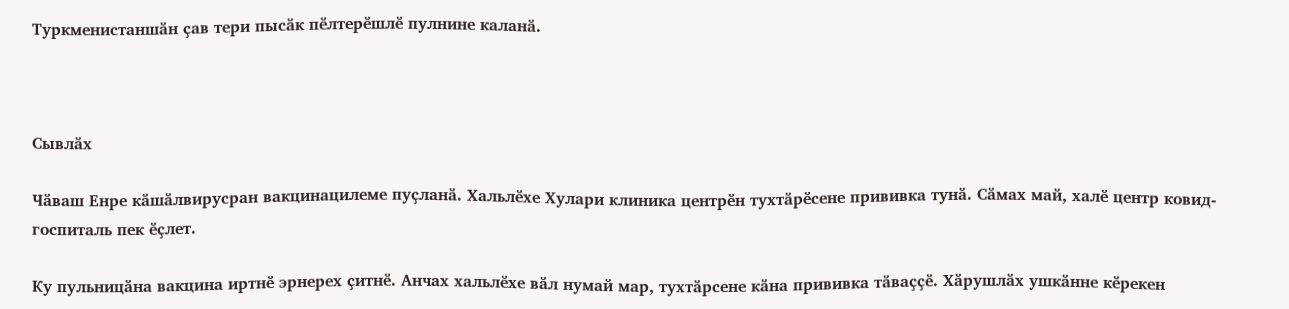Туркменистаншӑн ҫав тери пысӑк пӗлтерӗшлӗ пулнине каланӑ.



Сывлӑх

Чӑваш Енре кӑшӑлвирусран вакцинацилеме пуҫланӑ. Хальлӗхе Хулари клиника центрӗн тухтӑрӗсене прививка тунӑ. Сӑмах май, халӗ центр ковид-госпиталь пек ӗҫлет.

Ку пульницӑна вакцина иртнӗ эрнерех ҫитнӗ. Анчах хальлӗхе вӑл нумай мар, тухтӑрсене кӑна прививка тӑваҫҫӗ. Хӑрушлӑх ушкӑнне кӗрекен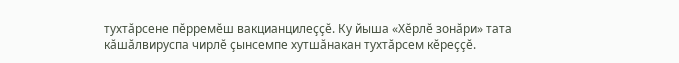тухтӑрсене пӗрремӗш вакцианцилеҫҫӗ. Ку йыша «Хӗрлӗ зонӑри» тата кӑшӑлвируспа чирлӗ ҫынсемпе хутшӑнакан тухтӑрсем кӗреҫҫӗ.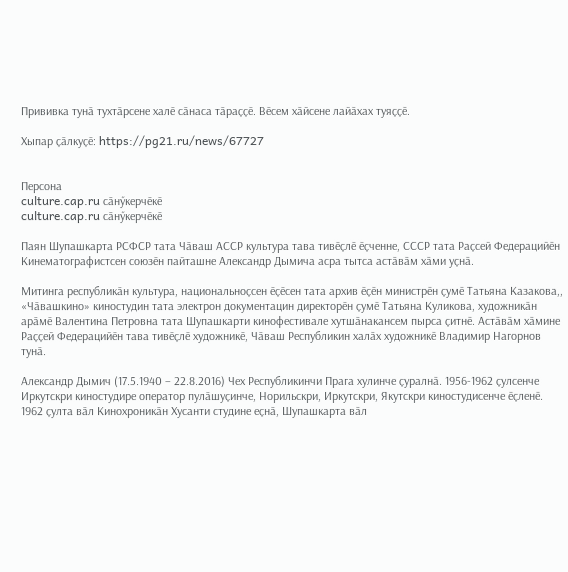Прививка тунӑ тухтӑрсене халӗ сӑнаса тӑраҫҫӗ. Вӗсем хӑйсене лайӑхах туяҫҫӗ.

Хыпар ҫӑлкуҫӗ: https://pg21.ru/news/67727


Персона
culture.cap.ru сӑнӳкерчӗкӗ
culture.cap.ru сӑнӳкерчӗкӗ

Паян Шупашкарта РСФСР тата Чӑваш АССР культура тава тивӗҫлӗ ӗҫченне, СССР тата Раҫсей Федерацийӗн Кинематографистсен союзӗн пайташне Александр Дымича асра тытса астӑвӑм хӑми уҫнӑ.

Митинга республикӑн культура, национальноҫсен ӗҫӗсен тата архив ӗҫӗн министрӗн ҫумӗ Татьяна Казакова,, «Чӑвашкино» киностудин тата электрон документацин директорӗн ҫумӗ Татьяна Куликова, художникӑн арӑмӗ Валентина Петровна тата Шупашкарти кинофестивале хутшӑнакансем пырса ҫитнӗ. Астӑвӑм хӑмине Раҫҫей Федерацийӗн тава тивӗҫлӗ художникӗ, Чӑваш Республикин халӑх художникӗ Владимир Нагорнов тунӑ.

Александр Дымич (17.5.1940 – 22.8.2016) Чех Республикинчи Прага хулинче ҫуралнӑ. 1956-1962 ҫулсенче Иркутскри киностудире оператор пулӑшуҫинче, Норильскри, Иркутскри, Якутскри киностудисенче ӗҫленӗ. 1962 ҫулта вӑл Кинохроникӑн Хусанти студине еҫнӑ, Шупашкарта вӑл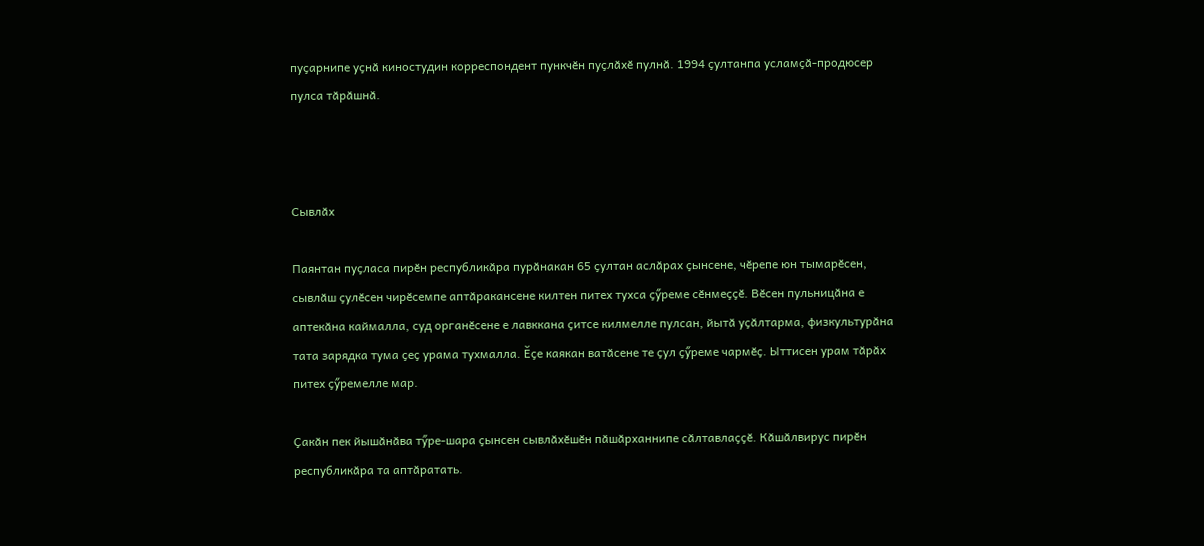пуҫарнипе уҫнӑ киностудин корреспондент пункчӗн пуҫлӑхӗ пулнӑ. 1994 ҫултанпа усламҫӑ-продюсер пулса тӑрӑшнӑ.



Сывлӑх

Паянтан пуҫласа пирӗн республикӑра пурӑнакан 65 ҫултан аслӑрах ҫынсене, чӗрепе юн тымарӗсен, сывлӑш ҫулӗсен чирӗсемпе аптӑракансене килтен питех тухса ҫӳреме сӗнмеҫҫӗ. Вӗсен пульницӑна е аптекӑна каймалла, суд органӗсене е лавккана ҫитсе килмелле пулсан, йытӑ уҫӑлтарма, физкультурӑна тата зарядка тума ҫеҫ урама тухмалла. Ӗҫе каякан ватӑсене те ҫул ҫӳреме чармӗҫ. Ыттисен урам тӑрӑх питех ҫӳремелле мар.

Ҫакӑн пек йышӑнӑва тӳре-шара ҫынсен сывлӑхӗшӗн пӑшӑрханнипе сӑлтавлаҫҫӗ. Кӑшӑлвирус пирӗн республикӑра та аптӑратать.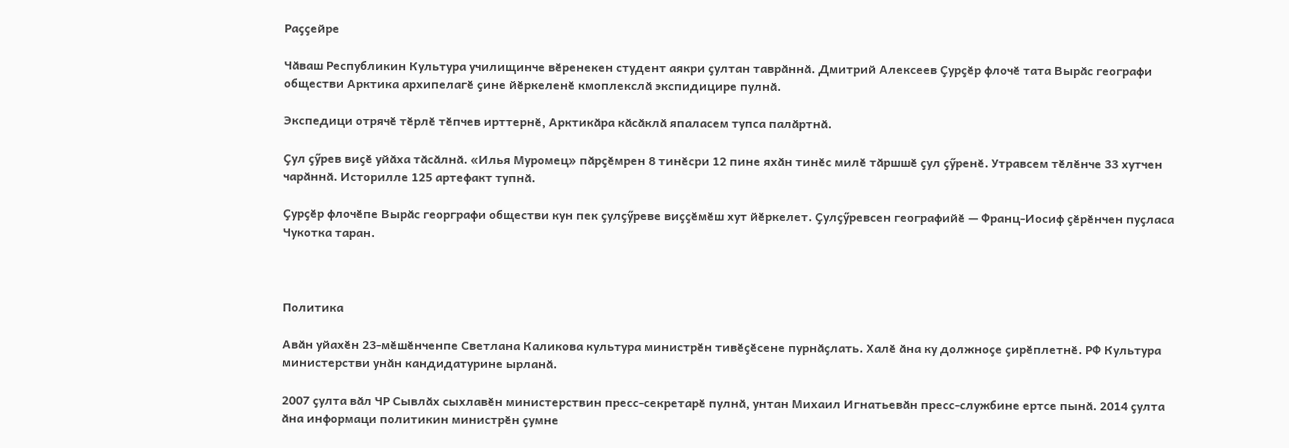Раҫҫейре

Чӑваш Республикин Культура училищинче вӗренекен студент аякри ҫултан таврӑннӑ. Дмитрий Алексеев Ҫурҫӗр флочӗ тата Вырӑс географи обществи Арктика архипелагӗ ҫине йӗркеленӗ кмоплекслӑ экспидицире пулнӑ.

Экспедици отрячӗ тӗрлӗ тӗпчев ирттернӗ, Арктикӑра кӑсӑклӑ япаласем тупса палӑртнӑ.

Ҫул ҫӳрев виҫӗ уйӑха тӑсӑлнӑ. «Илья Муромец» пӑрҫӗмрен 8 тинӗсри 12 пине яхӑн тинӗс милӗ тӑршшӗ ҫул ҫӳренӗ. Утравсем тӗлӗнче 33 хутчен чарӑннӑ. Историлле 125 артефакт тупнӑ.

Ҫурҫӗр флочӗпе Вырӑс георграфи обществи кун пек ҫулҫӳреве виҫҫӗмӗш хут йӗркелет. Ҫулҫӳревсен географийӗ — Франц-Иосиф ҫӗрӗнчен пуҫласа Чукотка таран.



Политика

Авӑн уйахӗн 23-мӗшӗнченпе Светлана Каликова культура министрӗн тивӗҫӗсене пурнӑҫлать. Халӗ ӑна ку должноҫе ҫирӗплетнӗ. РФ Культура министерстви унӑн кандидатурине ырланӑ.

2007 ҫулта вӑл ЧР Сывлӑх сыхлавӗн министерствин пресс-секретарӗ пулнӑ, унтан Михаил Игнатьевӑн пресс-службине ертсе пынӑ. 2014 ҫулта ӑна информаци политикин министрӗн ҫумне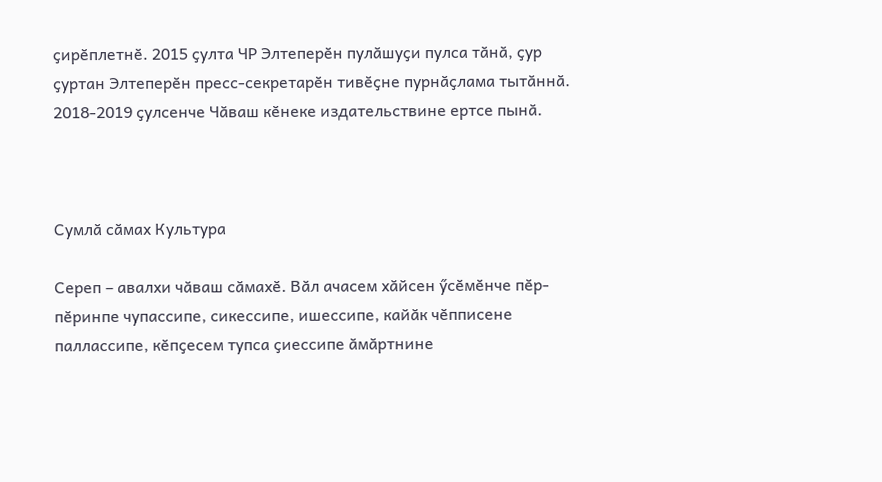ҫирӗплетнӗ. 2015 ҫулта ЧР Элтеперӗн пулӑшуҫи пулса тӑнӑ, ҫур ҫуртан Элтеперӗн пресс-секретарӗн тивӗҫне пурнӑҫлама тытӑннӑ. 2018-2019 ҫулсенче Чӑваш кӗнеке издательствине ертсе пынӑ.



Сумлӑ сӑмах Культура

Сереп – авалхи чӑваш сӑмахӗ. Вӑл ачасем хӑйсен ӳсӗмӗнче пӗр-пӗринпе чупассипе, сикессипе, ишессипе, кайӑк чӗпписене паллассипе, кӗпҫесем тупса ҫиессипе ӑмӑртнине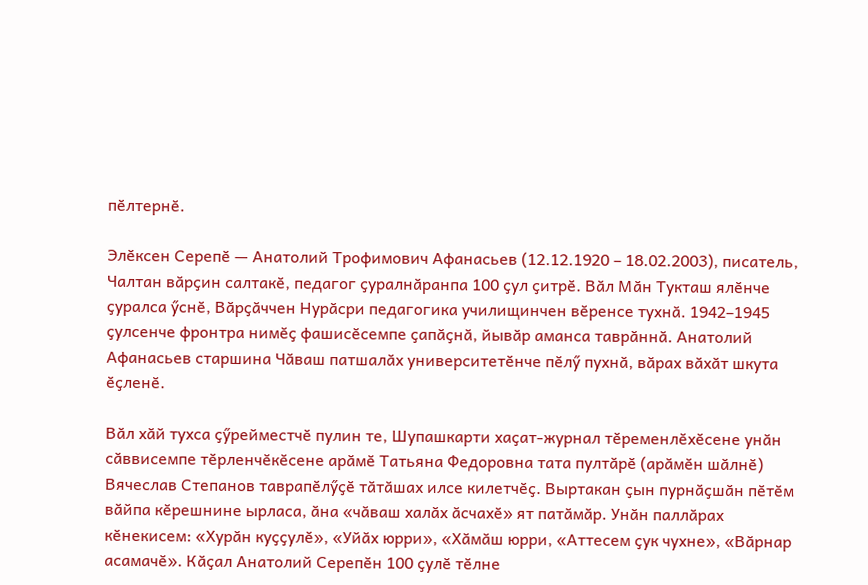пӗлтернӗ.

Элӗксен Серепӗ — Анатолий Трофимович Афанасьев (12.12.1920 – 18.02.2003), писатель, Чалтан вӑрҫин салтакӗ, педагог ҫуралнӑранпа 100 ҫул ҫитрӗ. Вӑл Мӑн Тукташ ялӗнче ҫуралса ӳснӗ, Вӑрҫӑччен Нурӑсри педагогика училищинчен вӗренсе тухнӑ. 1942–1945 ҫулсенче фронтра нимӗҫ фашисӗсемпе ҫапӑҫнӑ, йывӑр аманса таврӑннӑ. Анатолий Афанасьев старшина Чӑваш патшалӑх университетӗнче пӗлӳ пухнӑ, вӑрах вӑхӑт шкута ӗҫленӗ.

Вӑл хӑй тухса ҫӳрейместчӗ пулин те, Шупашкарти хаҫат-журнал тӗременлӗхӗсене унӑн сӑввисемпе тӗрленчӗкӗсене арӑмӗ Татьяна Федоровна тата пултӑрӗ (арӑмӗн шӑлнӗ) Вячеслав Степанов таврапӗлӳҫӗ тӑтӑшах илсе килетчӗҫ. Выртакан ҫын пурнӑҫшӑн пӗтӗм вӑйпа кӗрешнине ырласа, ӑна «чӑваш халӑх ӑсчахӗ» ят патӑмӑр. Унӑн паллӑрах кӗнекисем: «Хурӑн куҫҫулӗ», «Уйӑх юрри», «Хӑмӑш юрри, «Аттесем ҫук чухне», «Вӑрнар асамачӗ». Кӑҫал Анатолий Серепӗн 100 ҫулӗ тӗлне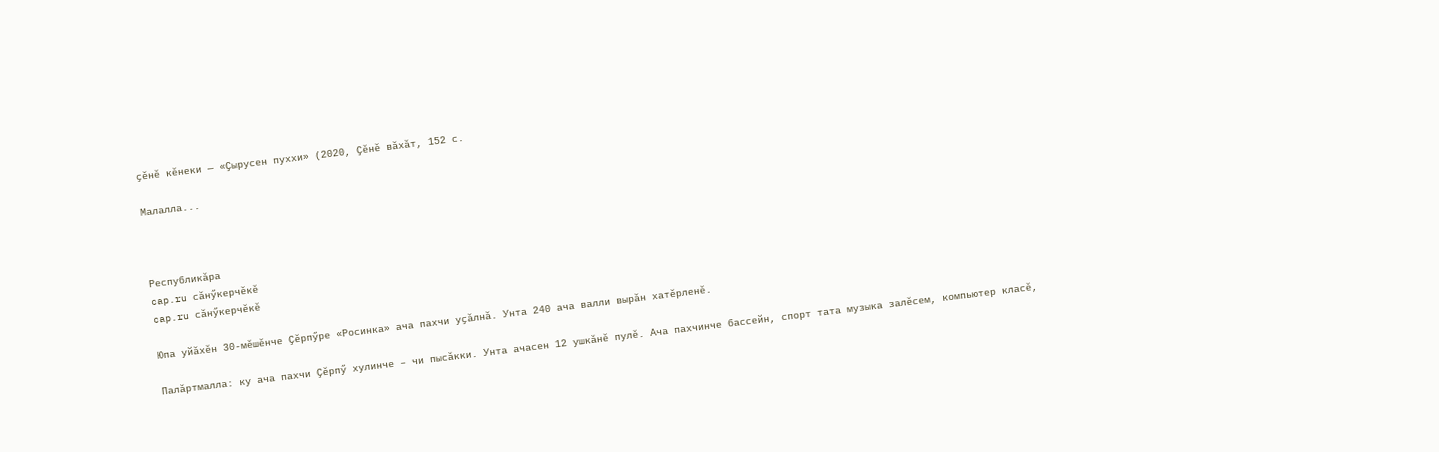ҫӗнӗ кӗнеки — «Ҫырусен пуххи» (2020, Ҫӗнӗ вӑхӑт, 152 с.

Малалла...



Республикӑра
cap.ru сӑнӳкерчӗкӗ
cap.ru сӑнӳкерчӗкӗ

Юпа уйӑхӗн 30-мӗшӗнче Ҫӗрпӳре «Росинка» ача пахчи уҫӑлнӑ. Унта 240 ача валли вырӑн хатӗрленӗ.

Палӑртмалла: ку ача пахчи Ҫӗрпӳ хулинче – чи пысӑкки. Унта ачасен 12 ушкӑнӗ пулӗ. Ача пахчинче бассейн, спорт тата музыка залӗсем, компьютер класӗ,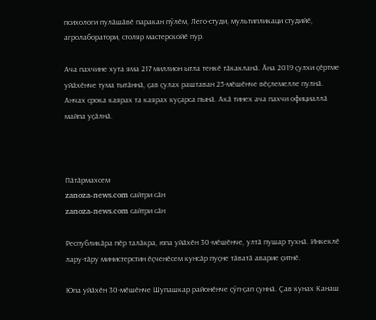психологи пулӑшӑвӗ паракан пӳлӗм, Лего-студи, мультипликаци студийӗ, агролаборатори, столяр мастерскойӗ пур.

Ача пахчине хута яма 217 миллион ытла тенкӗ тӑкакланӑ. Ӑна 2019 ҫулхи ҫӗртме уйӑхӗнче тума тытӑннӑ, ҫав ҫулах раштаван 25-мӗшӗнче вӗҫлемелле пулнӑ. Анчах срока каярах та каярах куҫарса пынӑ. Акӑ тинех ача пахчи официаллӑ майпа уҫӑлнӑ.



Пӑтӑрмахсем
zanoza-news.com сайтри сӑн
zanoza-news.com сайтри сӑн

Республикӑра пӗр талӑкра, юпа уйӑхӗн 30-мӗшӗнче, ултӑ пушар тухнӑ. Инкеклӗ лару-тӑру министерстин ӗҫченӗсем кунсӑр пуҫне тӑватӑ аварие ҫитнӗ.

Юпа уйӑхӗн 30-мӗшӗнче Шупашкар районӗнче ҫӳп-ҫап ҫуннӑ. Ҫав кунах Канаш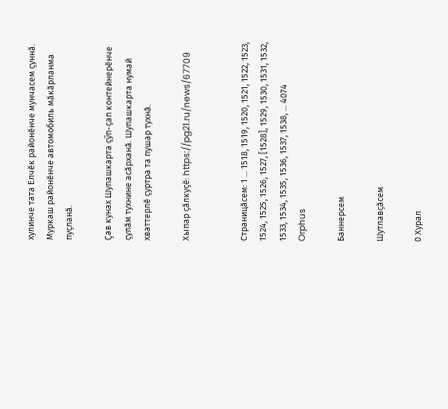хулинче тата Елчӗк районӗнче мунчасем ҫуннӑ. Муркаш районӗнче автомобиль мӑкӑрланма пуҫланӑ.

Ҫав кунах Шупашкарта ҫӳп-ҫап контейнерӗнче ҫулӑм тухнине асӑрханӑ. Шупашкарта нумай хваттерлӗ ҫуртра та пушар тухнӑ.

Хыпар ҫӑлкуҫӗ: https://pg21.ru/news/67709


Страницӑсем: 1 ... 1518, 1519, 1520, 1521, 1522, 1523, 1524, 1525, 1526, 1527, [1528], 1529, 1530, 1531, 1532, 1533, 1534, 1535, 1536, 1537, 1538, ... 4074
Orphus

Баннерсем

Шутлавҫӑсем

0 Хурал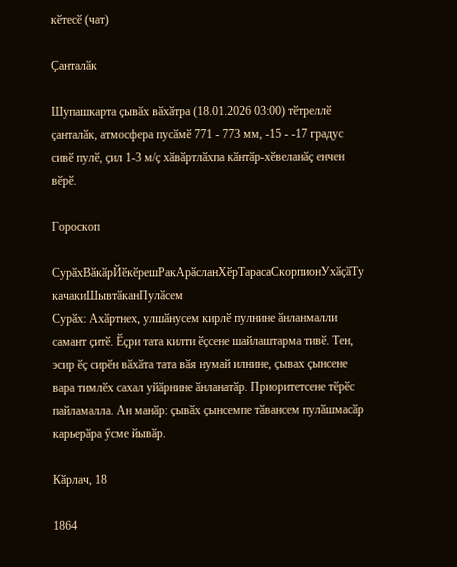кӗтесӗ (чат)

Ҫанталӑк

Шупашкарта ҫывӑх вӑхӑтра (18.01.2026 03:00) тӗтреллӗ ҫанталӑк, атмосфера пусӑмӗ 771 - 773 мм, -15 - -17 градус сивӗ пулӗ, ҫил 1-3 м/ҫ хӑвӑртлӑхпа кӑнтӑр-хӗвеланӑҫ енчен вӗрӗ.

Гороскоп

СурӑхВӑкӑрЙӗкӗрешРакАрӑсланХӗрТарасаСкорпионУхӑҫӑТу качакиШывтӑканПулӑсем
Сурӑх: Ахӑртнех, улшӑнусем кирлӗ пулнине ӑнланмалли самант ҫитӗ. Ӗҫри тата килти ӗҫсене шайлаштарма тивӗ. Тен, эсир ӗҫ сирӗн вӑхӑта тата вӑя нумай илнине, ҫывах ҫынсене вара тимлӗх сахал уйӑрнине ӑнланатӑр. Приоритетсене тӗрӗс пайламалла. Ан манӑр: ҫывӑх ҫынсемпе тӑвансем пулӑшмасӑр карьерӑра ӳсме йывӑр.

Кӑрлач, 18

1864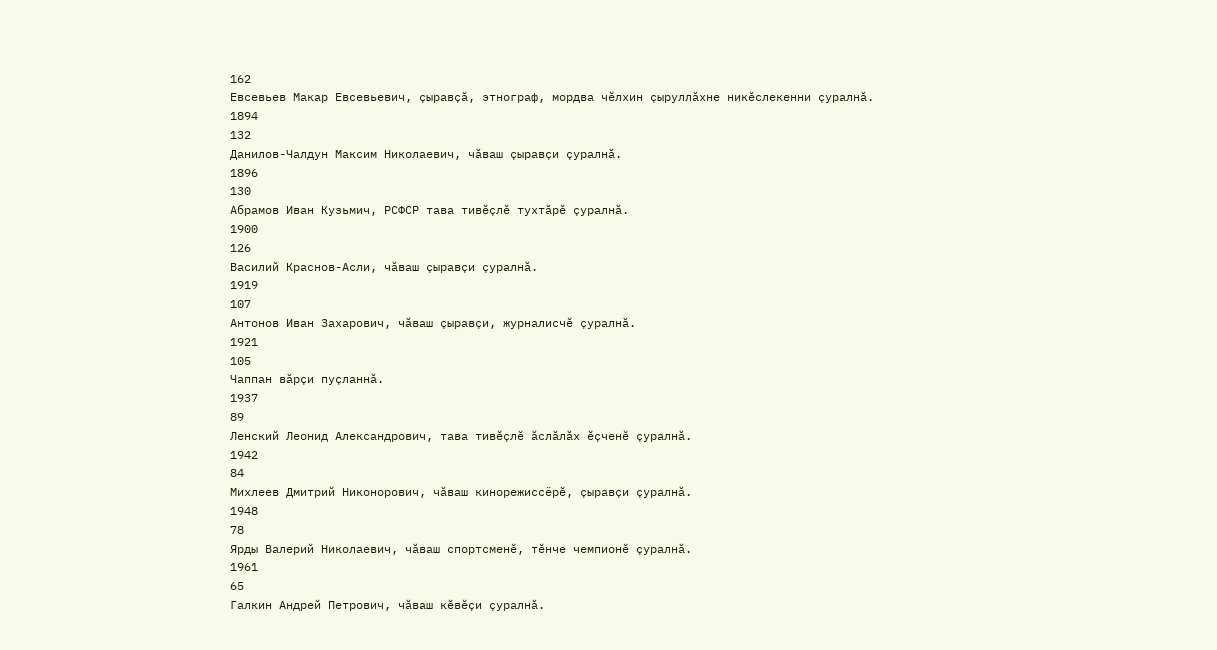162
Евсевьев Макар Евсевьевич, ҫыравҫӑ, этнограф, мордва чӗлхин ҫыруллӑхне никӗслекенни ҫуралнӑ.
1894
132
Данилов-Чалдун Максим Николаевич, чӑваш ҫыравҫи ҫуралнӑ.
1896
130
Абрамов Иван Кузьмич, РСФСР тава тивӗҫлӗ тухтӑрӗ ҫуралнӑ.
1900
126
Василий Краснов-Асли, чӑваш ҫыравҫи ҫуралнӑ.
1919
107
Антонов Иван Захарович, чӑваш ҫыравҫи, журналисчӗ ҫуралнӑ.
1921
105
Чаппан вӑрҫи пуҫланнӑ.
1937
89
Ленский Леонид Александрович, тава тивӗҫлӗ ӑслӑлӑх ӗҫченӗ ҫуралнӑ.
1942
84
Михлеев Дмитрий Никонорович, чӑваш кинорежиссёрӗ, ҫыравҫи ҫуралнӑ.
1948
78
Ярды Валерий Николаевич, чӑваш спортсменӗ, тӗнче чемпионӗ ҫуралнӑ.
1961
65
Галкин Андрей Петрович, чӑваш кӗвӗҫи ҫуралнӑ.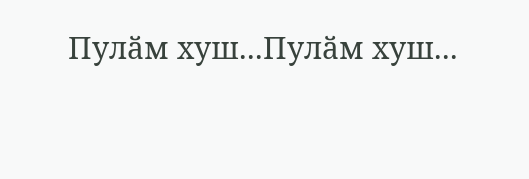Пулӑм хуш...Пулӑм хуш...